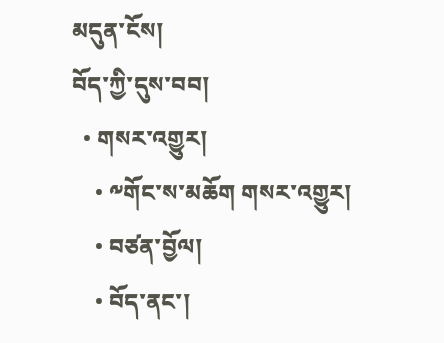མདུན་ངོས།
བོད་ཀྱི་དུས་བབ།
  • གསར་འགྱུར།
    • ༸གོང་ས་མཆོག གསར་འགྱུར།
    • བཙན་བྱོལ།
    • བོད་ནང་།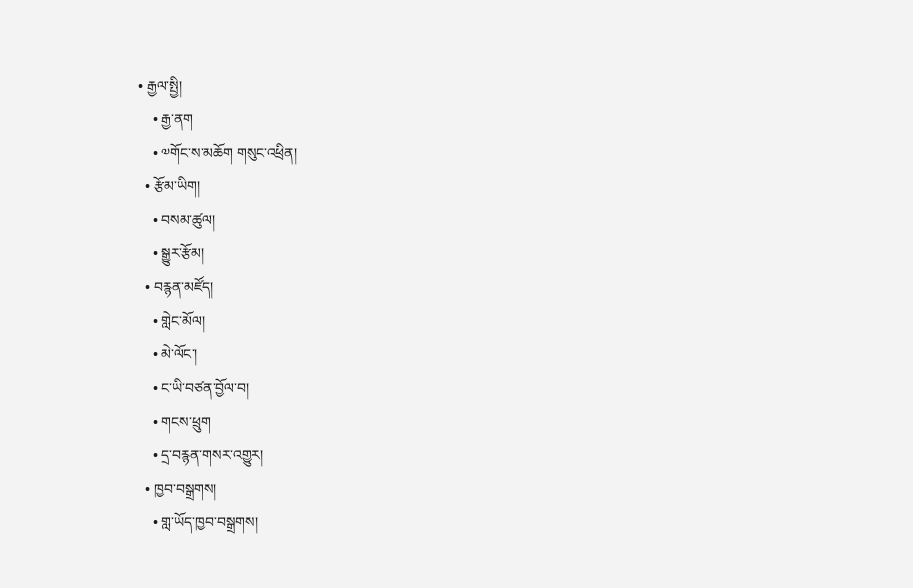• རྒྱལ་སྤྱི།
    • རྒྱ་ནག
    • ༧གོང་ས་མཆོག གསུང་འཕྲིན།
  • རྩོམ་ཡིག།
    • བསམ་ཚུལ།
    • སྒྱུར་རྩོམ།
  • བརྙན་མཛོད།
    • གླེང་མོལ།
    • མེ་ལོང་།
    • ང་ཡི་བཙན་བྱོལ་བ།
    • གངས་ཕྲུག
    • དྲ་བརྙན་གསར་འགྱུར།
  • ཁྱབ་བསྒྲགས།
    • གླ་ཡོད་ཁྱབ་བསྒྲགས།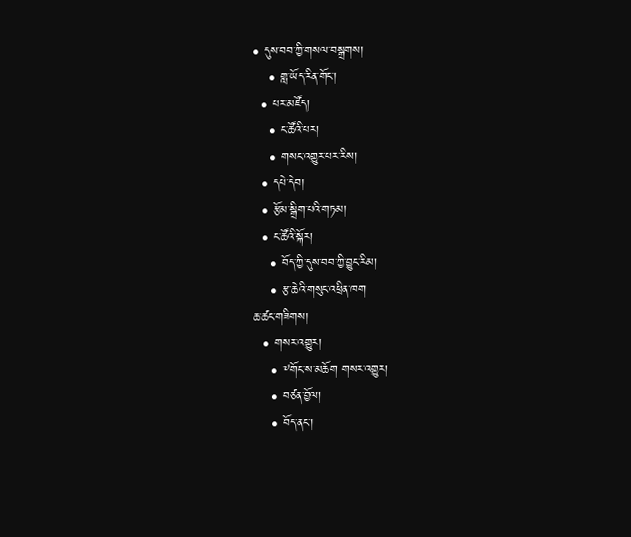• དུས་བབ་ཀྱི་གསལ་བསྒྲགས།
    • གླ་ཡོད་རིན་གོང་།
  • པར་མཛོད།
    • ང་ཚོའི་པར།
    • གསང་འགྱུར་པར་རིས།
  • དཔེ་དེབ།
  • རྩོམ་སྒྲིག་པའི་གཏམ།
  • ང་ཚོའི་སྐོར།
    • བོད་ཀྱི་དུས་བབ་ཀྱི་བྱུང་རིམ།
    • རྩ་ཆེའི་གསུང་འཕྲིན་ཁག
ཆ་ཚང་གཟིགས།
  • གསར་འགྱུར།
    • ༸གོང་ས་མཆོག གསར་འགྱུར།
    • བཙན་བྱོལ།
    • བོད་ནང་།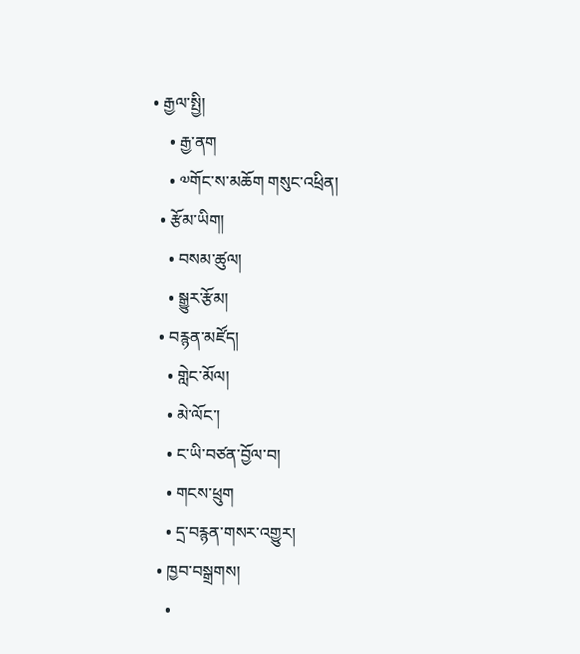• རྒྱལ་སྤྱི།
    • རྒྱ་ནག
    • ༧གོང་ས་མཆོག གསུང་འཕྲིན།
  • རྩོམ་ཡིག།
    • བསམ་ཚུལ།
    • སྒྱུར་རྩོམ།
  • བརྙན་མཛོད།
    • གླེང་མོལ།
    • མེ་ལོང་།
    • ང་ཡི་བཙན་བྱོལ་བ།
    • གངས་ཕྲུག
    • དྲ་བརྙན་གསར་འགྱུར།
  • ཁྱབ་བསྒྲགས།
    •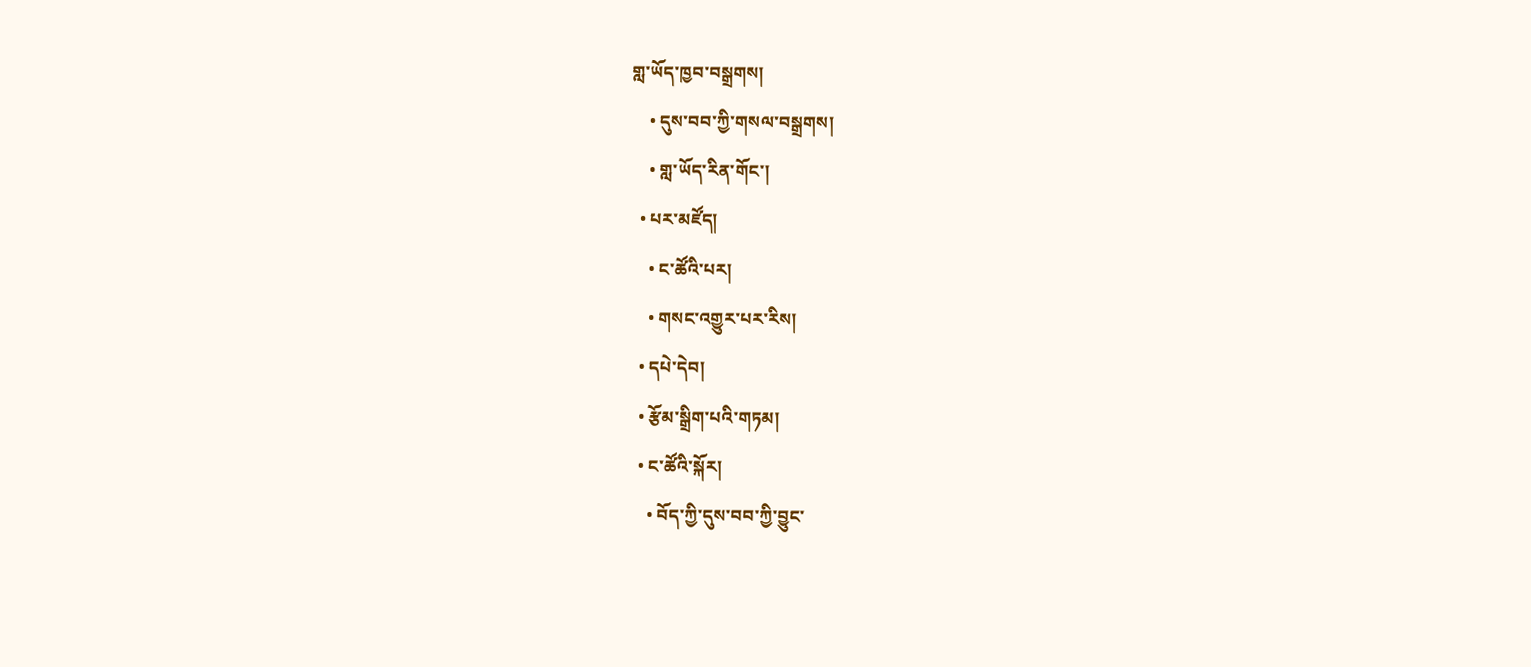གླ་ཡོད་ཁྱབ་བསྒྲགས།
    • དུས་བབ་ཀྱི་གསལ་བསྒྲགས།
    • གླ་ཡོད་རིན་གོང་།
  • པར་མཛོད།
    • ང་ཚོའི་པར།
    • གསང་འགྱུར་པར་རིས།
  • དཔེ་དེབ།
  • རྩོམ་སྒྲིག་པའི་གཏམ།
  • ང་ཚོའི་སྐོར།
    • བོད་ཀྱི་དུས་བབ་ཀྱི་བྱུང་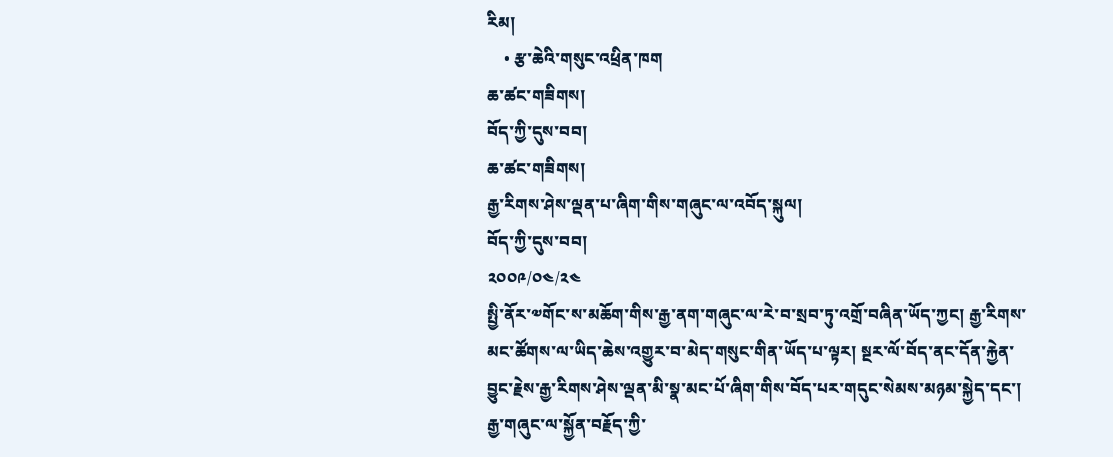རིམ།
    • རྩ་ཆེའི་གསུང་འཕྲིན་ཁག
ཆ་ཚང་གཟིགས།
བོད་ཀྱི་དུས་བབ།
ཆ་ཚང་གཟིགས།
རྒྱ་རིགས་ཤེས་ལྡན་པ་ཞིག་གིས་གཞུང་ལ་འབོད་སྐུལ།
བོད་ཀྱི་དུས་བབ།
༢༠༠༩/༠༤/༢༤
སྤྱི་ནོར་༧གོང་ས་མཆོག་གིས་རྒྱ་ནག་གཞུང་ལ་རེ་བ་སྲབ་ཏུ་འགྲོ་བཞིན་ཡོད་ཀྱང། རྒྱ་རིགས་མང་ཚོགས་ལ་ཡིད་ཆེས་འགྱུར་བ་མེད་གསུང་གིན་ཡོད་པ་ལྟར། སྔར་ལོ་བོད་ནང་དོན་རྐྱེན་བྱུང་རྗེས་རྒྱ་རིགས་ཤེས་ལྡན་མི་སྣ་མང་པོ་ཞིག་གིས་བོད་པར་གདུང་སེམས་མཉམ་སྐྱེད་དང་། རྒྱ་གཞུང་ལ་སྐྱོན་བརྗོད་ཀྱི་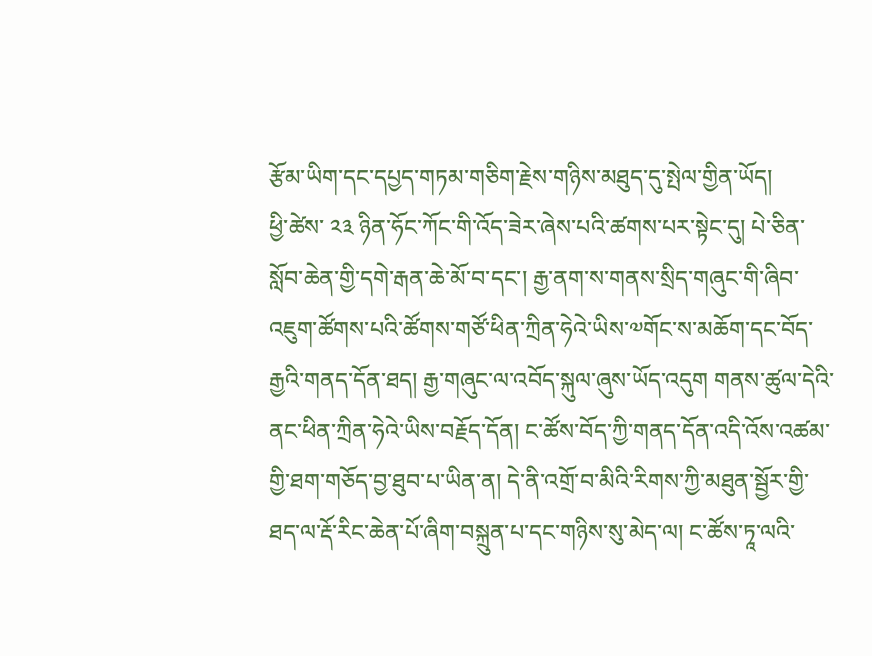རྩོམ་ཡིག་དང་དཔྱད་གཏམ་གཅིག་རྗེས་གཉིས་མཐུད་དུ་སྤེལ་གྱིན་ཡོད།
ཕྱི་ཚེས་ ༢༣ ཉིན་ཧོང་ཀོང་གི་འོད་ཟེར་ཞེས་པའི་ཚགས་པར་སྟེང་དུ། པེ་ཅིན་སློབ་ཆེན་གྱི་དགེ་རྒན་ཆེ་མོ་བ་དང་། རྒྱ་ནག་ས་གནས་སྲིད་གཞུང་གི་ཞིབ་འཇུག་ཚོགས་པའི་ཚོགས་གཙོ་ཕིན་ཀྲིན་ཧེའེ་ཡིས་༧གོང་ས་མཆོག་དང་བོད་རྒྱའི་གནད་དོན་ཐད། རྒྱ་གཞུང་ལ་འབོད་སྐུལ་ཞུས་ཡོད་འདུག གནས་ཚུལ་དེའི་ནང་ཕིན་ཀྲིན་ཧེའེ་ཡིས་བརྗོད་དོན། ང་ཚོས་བོད་ཀྱི་གནད་དོན་འདི་འོས་འཚམ་གྱི་ཐག་གཅོད་བྱ་ཐུབ་པ་ཡིན་ན། དེ་ནི་འགྲོ་བ་མིའི་རིགས་ཀྱི་མཐུན་སྦྱོར་གྱི་ཐད་ལ་རྡོ་རིང་ཆེན་པོ་ཞིག་བསྐྲུན་པ་དང་གཉིས་སུ་མེད་ལ། ང་ཚོས་ཏཱ་ལའི་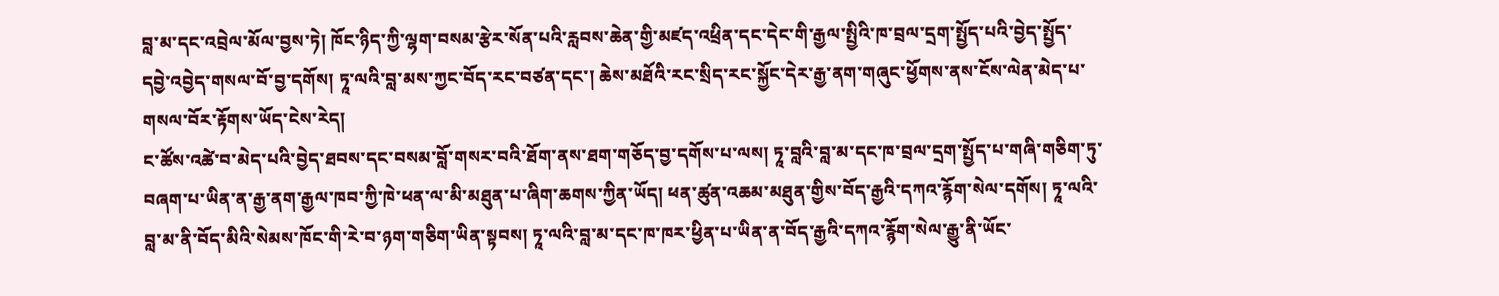བླ་མ་དང་འབྲེལ་མོལ་བྱས་ཏེ། ཁོང་ཉིད་ཀྱི་ལྷག་བསམ་རྩེར་སོན་པའི་རླབས་ཆེན་གྱི་མཛད་འཕྲིན་དང་དེང་གི་རྒྱལ་སྤྱིའི་ཁ་བྲལ་དྲག་སྤྱོད་པའི་བྱེད་སྤྱོད་དབྱེ་འབྱེད་གསལ་བོ་བྱ་དགོས། ཏཱ་ལའི་བླ་མས་ཀྱང་བོད་རང་བཙན་དང་། ཆེས་མཐོའི་རང་སྲིད་རང་སྐྱོང་དེར་རྒྱ་ནག་གཞུང་ཕྱོགས་ནས་ངོས་ལེན་མེད་པ་གསལ་བོར་རྟོགས་ཡོད་ངེས་རེད།
ང་ཚོས་འཚེ་བ་མེད་པའི་བྱེད་ཐབས་དང་བསམ་བློ་གསར་བའི་ཐོག་ནས་ཐག་གཅོད་བྱ་དགོས་པ་ལས། ཏཱ་བླའི་བླ་མ་དང་ཁ་བྲལ་དྲག་སྤྱོད་པ་གཞི་གཅིག་ཏུ་བཞག་པ་ཡིན་ན་རྒྱ་ནག་རྒྱལ་ཁབ་ཀྱི་ཁེ་ཕན་ལ་མི་མཐུན་པ་ཞིག་ཆགས་ཀྱིན་ཡོད། ཕན་ཚུན་འཆམ་མཐུན་གྱིས་བོད་རྒྱའི་དཀའ་རྙོག་སེལ་དགོས། ཏཱ་ལའི་བླ་མ་ནི་བོད་མིའི་སེམས་ཁོང་གི་རེ་བ་ཉག་གཅིག་ཡིན་སྟབས། ཏཱ་ལའི་བླ་མ་དང་ཁ་ཁར་ཕྱིན་པ་ཡིན་ན་བོད་རྒྱའི་དཀའ་རྙོག་སེལ་རྒྱུ་ནི་ཡོང་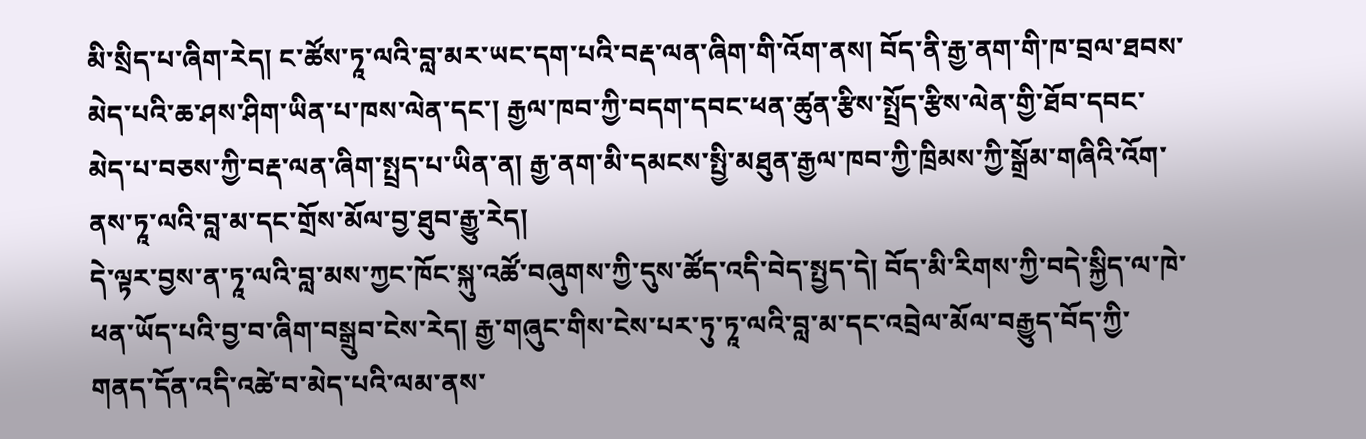མི་སྲིད་པ་ཞིག་རེད། ང་ཚོས་ཏཱ་ལའི་བླ་མར་ཡང་དག་པའི་བརྡ་ལན་ཞིག་གི་འོག་ནས། བོད་ནི་རྒྱ་ནག་གི་ཁ་བྲལ་ཐབས་མེད་པའི་ཆ་ཤས་ཤིག་ཡིན་པ་ཁས་ལེན་དང་། རྒྱལ་ཁབ་ཀྱི་བདག་དབང་ཕན་ཚུན་རྩིས་སྤྲོད་རྩིས་ལེན་གྱི་ཐོབ་དབང་མེད་པ་བཅས་ཀྱི་བརྡ་ལན་ཞིག་སྤྲད་པ་ཡིན་ན། རྒྱ་ནག་མི་དམངས་སྤྱི་མཐུན་རྒྱལ་ཁབ་ཀྱི་ཁྲིམས་ཀྱི་སྒྲོམ་གཞིའི་འོག་ནས་ཏཱ་ལའི་བླ་མ་དང་གྲོས་མོལ་བྱ་ཐུབ་རྒྱུ་རེད།
དེ་ལྟར་བྱས་ན་ཏཱ་ལའི་བླ་མས་ཀྱང་ཁོང་སྐུ་འཚོ་བཞུགས་ཀྱི་དུས་ཚོད་འདི་བེད་སྤྱད་དེ། བོད་མི་རིགས་ཀྱི་བདེ་སྐྱིད་ལ་ཁེ་ཕན་ཡོད་པའི་བྱ་བ་ཞིག་བསྒྲུབ་ངེས་རེད། རྒྱ་གཞུང་གིས་ངེས་པར་ཏུ་ཏཱ་ལའི་བླ་མ་དང་འབྲེལ་མོལ་བརྒྱུད་བོད་ཀྱི་གནད་དོན་འདི་འཚེ་བ་མེད་པའི་ལམ་ནས་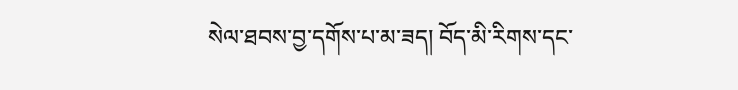སེལ་ཐབས་བྱ་དགོས་པ་མ་ཟད། བོད་མི་རིགས་དང་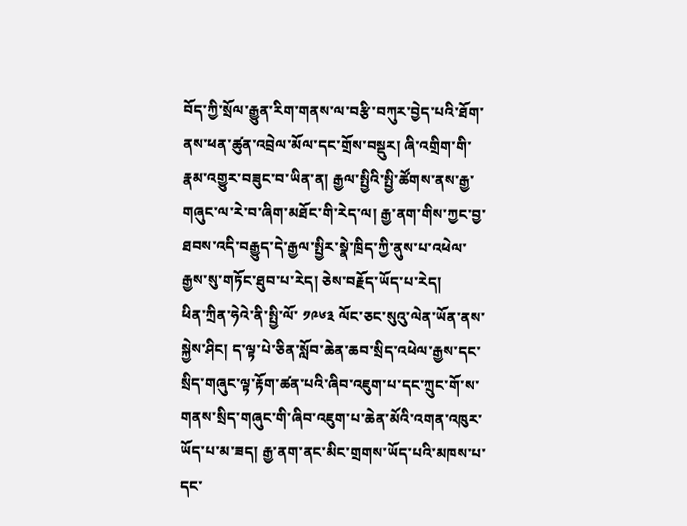བོད་ཀྱི་སྲོལ་རྒྱུན་རིག་གནས་ལ་བརྩི་བཀུར་བྱེད་པའི་ཐོག་ནས་ཕན་ཚུན་འབྲེལ་མོལ་དང་གྲོས་བསྡུར། ཞི་འགྲིག་གི་རྣམ་འགྱུར་བཟུང་བ་ཡིན་ན། རྒྱལ་སྤྱིའི་སྤྱི་ཚོགས་ནས་རྒྱ་གཞུང་ལ་རེ་བ་ཞིག་མཐོང་གི་རེད་ལ། རྒྱ་ནག་གིས་ཀྱང་བྱ་ཐབས་འདི་བརྒྱུད་དེ་རྒྱལ་སྤྱིར་སྣེ་ཁྲིད་ཀྱི་ནུས་པ་འཕེལ་རྒྱས་སུ་གཏོང་ཐུབ་པ་རེད། ཅེས་བརྗོད་ཡོད་པ་རེད།
ཕིན་ཀྲིན་ཧེའེ་ནི་སྤྱི་ལོ་ ༡༩༦༣ ལོང་ཅང་སུའུ་ལེན་ཡོན་ནས་སྐྱེས་ཤིང། ད་ལྟ་པེ་ཅིན་སློབ་ཆེན་ཆབ་སྲིད་འཕེལ་རྒྱས་དང་སྲིད་གཞུང་ལྟ་རྟོག་ཚན་པའི་ཞིབ་འཇུག་པ་དང་ཀྲུང་གོ་ས་གནས་སྲིད་གཞུང་གི་ཞིབ་འཇུག་པ་ཆེན་མོའི་འགན་འཁུར་ཡོད་པ་མ་ཟད། རྒྱ་ནག་ནང་མིང་གྲགས་ཡོད་པའི་མཁས་པ་དང་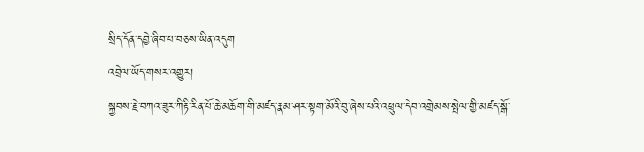སྲིད་དོན་དབྱེ་ཞིབ་པ་བཅས་ཡིན་འདུག
འབྲེལ་ཡོད་གསར་འགྱུར།
སྐྱབས་རྗེ་བཀའ་ཟུར་ཀིརྟི་རིན་པོ་ཆེ་མཆོག་གི་མཛད་རྣམ་ཤར་སྟག་མོའི་བུ་ཞེས་པའི་འཕྲུལ་དེབ་འགྲེམས་སྤེལ་གྱི་མཛད་སྒོ་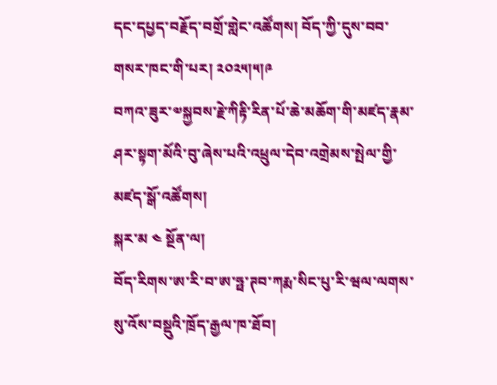དང་དཔྱད་བརྗོད་བགྲོ་གླེང་འཚོགས། བོད་ཀྱི་དུས་བབ་གསར་ཁང་གི་པར། ༢༠༢༥།༥།༩
བཀའ་ཟུར་༧སྐྱབས་རྗེ་ཀིརྟི་རིན་པོ་ཆེ་མཆོག་གི་མཛད་རྣམ་ཤར་སྟག་མོའི་བུ་ཞེས་པའི་འཕྲུལ་དེབ་འགྲེམས་སྤེལ་གྱི་མཛད་སྒོ་འཚོགས།
སྐར་མ ༤ སྔོན་ལ།
བོད་རིགས་ཨ་རི་བ་ཨ་ཧྥ་ཊབ་ཀརྨ་སིང་པུ་རི་ཝལ་ལགས་སུ་འོས་བསྡུའི་ཁྲོད་རྒྱལ་ཁ་ཐོབ།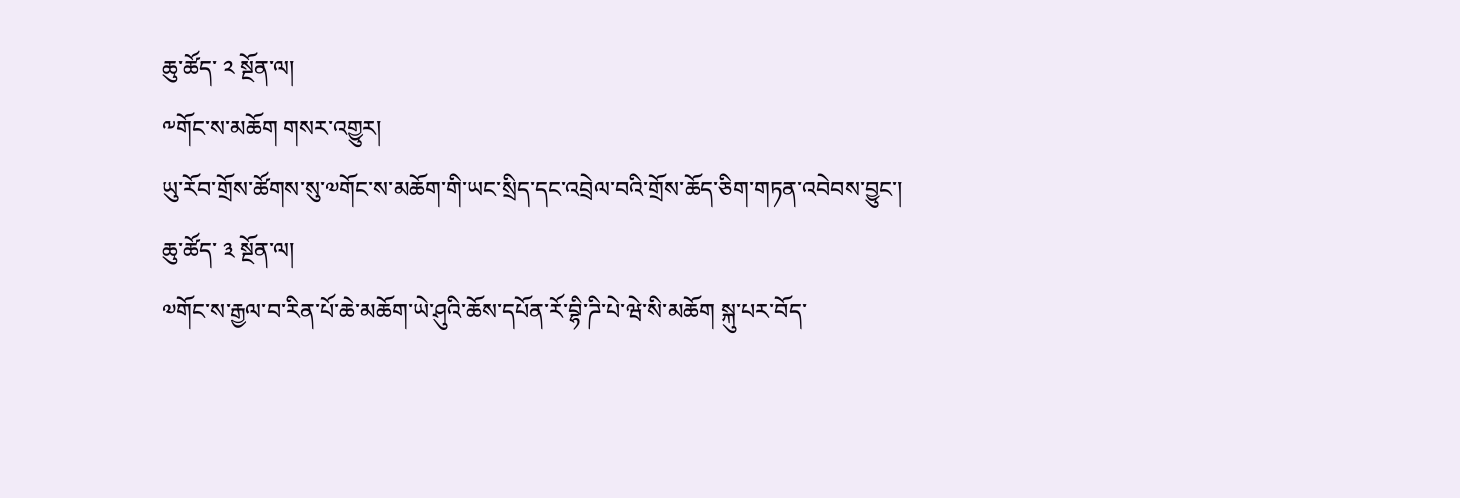ཆུ་ཚོད་ ༢ སྔོན་ལ།
༸གོང་ས་མཆོག གསར་འགྱུར།
ཡུ་རོབ་གྲོས་ཚོགས་སུ་༧གོང་ས་མཆོག་གི་ཡང་སྲིད་དང་འབྲེལ་བའི་གྲོས་ཆོད་ཅིག་གཏན་འབེབས་བྱུང་།
ཆུ་ཚོད་ ༣ སྔོན་ལ།
༧གོང་ས་རྒྱལ་བ་རིན་པོ་ཆེ་མཆོག་ཡེ་ཤུའི་ཆོས་དཔོན་རོ་བྷི་ཌི་པེ་ཝེ་སི་མཆོག སྐུ་པར་བོད་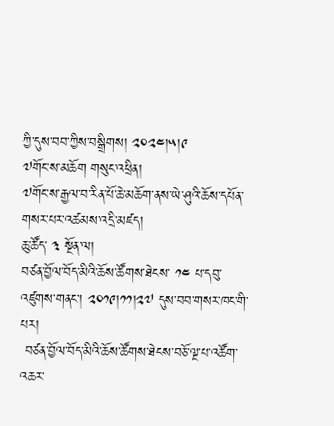ཀྱི་དུས་བབ་ཀྱིས་བསྒྲིགས། ༢༠༢༤།༥།༩
༧གོང་ས་མཆོག གསུང་འཕྲིན།
༧གོང་ས་རྒྱལ་བ་རིན་པོ་ཆེ་མཆོག་ནས་ཡེ་ཤུའི་ཆོས་དཔོན་གསར་པར་འཚམས་འདྲི་མཛད།
ཆུ་ཚོད་ ༣ སྔོན་ལ།
བཙན་བྱོལ་བོད་མིའི་ཆོས་ཚོགས་ཐེངས་ ༡༤ པ་དབུ་འཛུགས་གནང་། ༢༠༡༩།༡༡།༢༧ དུས་བབ་གསར་ཁང་གི་པར།
 བཙན་བྱོལ་བོད་མིའི་ཆོས་ཚོགས་ཐེངས་བཅོ་ལྔ་པ་འཚོག་འཆར་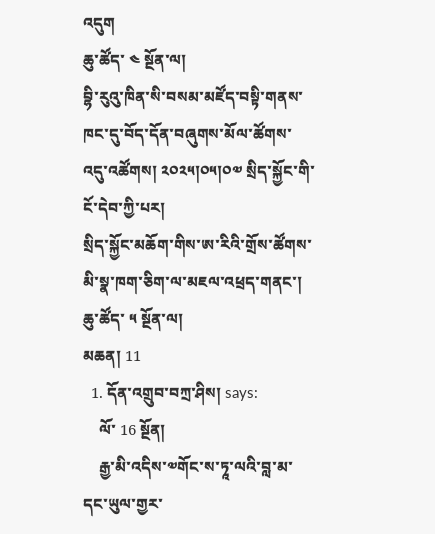འདུག
ཆུ་ཚོད་ ༤ སྔོན་ལ།
བྷི་རུའུ་ཁིན་སི་བསམ་མཛོད་བསྟི་གནས་ཁང་དུ་བོད་དོན་བཞུགས་མོལ་ཚོགས་འདུ་འཚོགས། ༢༠༢༥།༠༥།༠༧ སྲིད་སྐྱོང་གི་ངོ་དེབ་ཀྱི་པར།
སྲིད་སྐྱོང་མཆོག་གིས་ཨ་རིའི་གྲོས་ཚོགས་མི་སྣ་ཁག་ཅིག་ལ་མཇལ་འཕྲད་གནང་།
ཆུ་ཚོད་ ༥ སྔོན་ལ།
མཆན། 11
  1. དོན་འགྲུབ་བཀྲ་ཤིས། says:
    ལོ་ 16 སྔོན།
    རྒྱ་མི་འདིས་༧གོང་ས་ཏཱ་ལའི་བླ་མ་དང་ཡུལ་གྱར་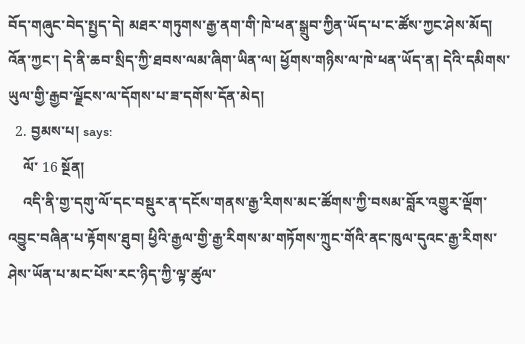བོད་གཞུང་བེད་སྤྱད་དེ། མཐར་གཏུགས་རྒྱ་ནག་གི་ཁེ་ཕན་སྒྲུབ་ཀྱིན་ཡོད་པ་ང་ཚོས་ཀྱང་ཤེས་མོད། འོན་ཀྱང་། དེ་ནི་ཆབ་སྲིད་ཀྱི་ཐབས་ལམ་ཞིག་ཡིན་ལ། ཕྱོགས་གཉིས་ལ་ཁེ་ཕན་ཡོད་ན། དེའི་དམིགས་ཡུལ་གྱི་རྒྱབ་ལྗོངས་ལ་དོགས་པ་ཟ་དགོས་དོན་མེད།
  2. བྱམས་པ། says:
    ལོ་ 16 སྔོན།
    འདི་ནི་གྱ་དགུ་ལོ་དང་བསྡུར་ན་དངོས་གནས་རྒྱ་རིགས་མང་ཚོགས་ཀྱི་བསམ་བློར་འགྱུར་ལྡོག་འབྱུང་བཞིན་པ་རྟོགས་ཐུབ། ཕྱིའི་རྒྱལ་གྱི་རྒྱ་རིགས་མ་གཏོགས་ཀྲུང་གོའི་ནང་ཁུལ་དུའང་རྒྱ་རིགས་ཤེས་ཡོན་པ་མང་པོས་རང་ཉིད་ཀྱི་ལྟ་ཚུལ་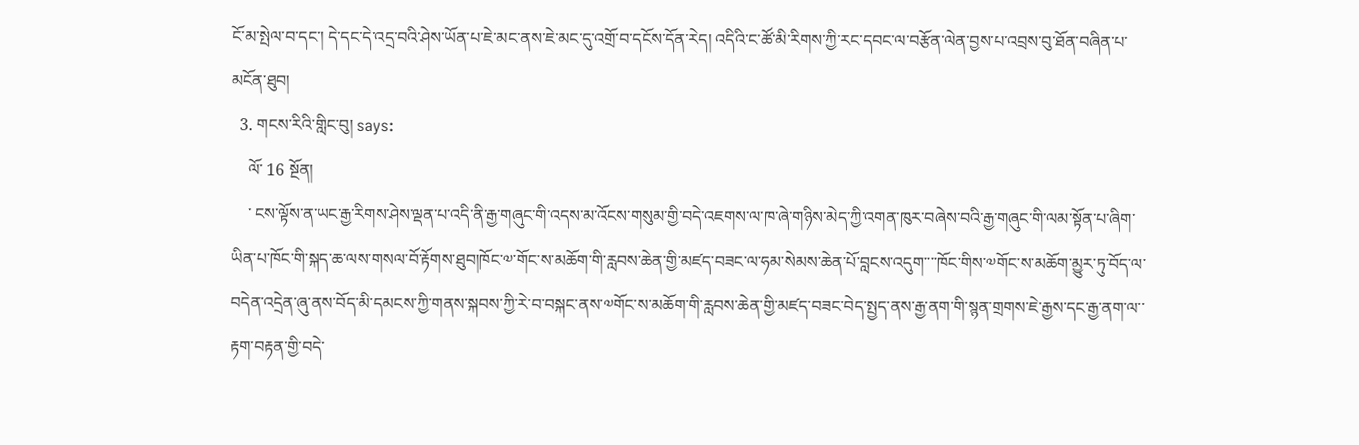ངོ་མ་སྤེལ་བ་དང་། དེ་དང་དེ་འདྲ་བའི་ཤེས་ཡོན་པ་ཇེ་མང་ནས་ཇེ་མང་དུ་འགྲོ་བ་དངོས་དོན་རེད། འདིའི་ང་ཚོ་མི་རིགས་ཀྱི་རང་དབང་ལ་བརྩོན་ལེན་བྱས་པ་འབྲས་བུ་ཐོན་བཞིན་པ་མངོན་ཐུབ།
  3. གངས་རིའི་གླིང་བུ། says:
    ལོ་ 16 སྔོན།
    ་ ངས་ལྟོས་ན་ཡང་རྒྱ་རིགས་ཤེས་ལྡན་པ་འདི་ནི་རྒྱ་གཞུང་གི་འདས་མ་འོངས་གསུམ་གྱི་བདེ་འཇགས་ལ་ཁ་ཞེ་གཉིས་མེད་ཀྱི་འགན་ཁུར་བཞེས་བའི་རྒྱ་གཞུང་གི་ལམ་སྟོན་པ་ཞིག་ཡིན་པ་ཁོང་གི་སྐད་ཆ་ལས་གསལ་བོ་རྟོགས་ཐུབ།ཁོང་༧་གོང་ས་མཆོག་གི་རླབས་ཆེན་གྱི་མཛད་བཟང་ལ་ཧམ་སེམས་ཆེན་པོ་བླངས་འདུག་་་་ཁོང་གིས་༧གོང་ས་མཆོག་མྱུར་ཏུ་བོད་ལ་བདེན་འདྲེན་ཞུ་ནས་བོད་མི་དམངས་ཀྱི་གནས་སྐབས་ཀྱི་རེ་བ་བསྐང་ནས་༧གོང་ས་མཆོག་གི་རླབས་ཆེན་གྱི་མཛད་བཟང་བེད་སྤྱད་ནས་རྒྱ་ནག་གི་སྙན་གྲགས་ཇེ་རྒྱས་དང་རྒྱ་ནག་ལ་་རྟག་བརྟན་གྱི་བདེ་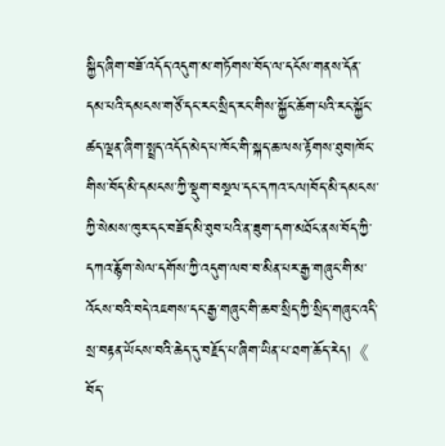སྐྱིད་ཞིག་བཟོ་འདོད་འདུག་མ་གཏོགས་བོད་ལ་དངོས་གནས་དོན་དམ་པའི་དམངས་གཙོ་དང་རང་སྲིད་རང་གིས་སྐྱོང་ཆོག་པའི་རང་སྐྱོང་ཚད་ལྡན་ཞིག་སྤྲད་འདོད་མེད་པ་ཁོང་གི་སྐད་ཆ་ལས་རྟོགས་ཐུབ།ཁོང་གིས་བོད་མི་དམངས་ཀྱི་སྡུག་བསྔལ་དང་དཀའ་ངལ།བོད་མི་དམངས་ཀྱི་སེམས་ཁུར་དང་བཟོད་མི་ཐུབ་པའི་ན་ཟུག་དག་མཐོང་ནས་བོད་ཀྱི་དཀའ་རྙོག་སེལ་དགོས་ཀྱི་འདུག་ལབ་བ་མིན་པར་རྒྱ་གཞུང་གི་མ་འོངས་བའི་བདེ་འཇགས་དང་རྒྱ་གཞུང་གི་ཆབ་སྲིད་ཀྱི་སྲིད་གཞུང་འདི་སྲ་བརྟན་ཡོངས་བའི་ཆེད་དུ་བརྗོད་པ་ཞིག་ཡིན་པ་ཐག་ཆོད་རེད།《 བོད་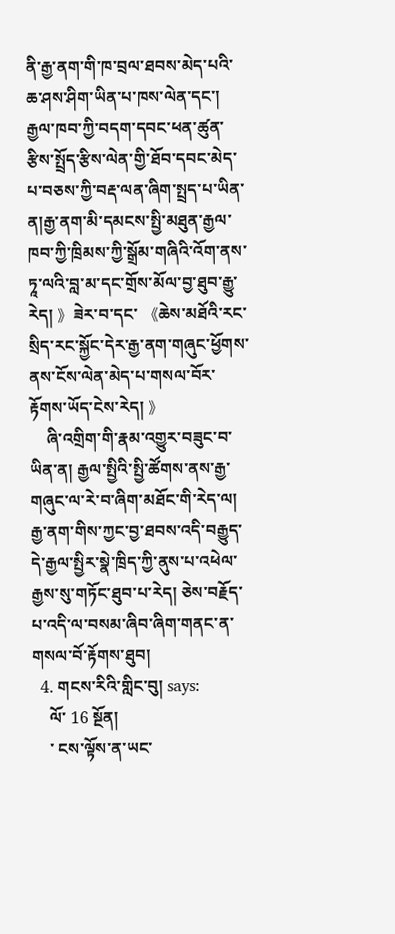ནི་རྒྱ་ནག་གི་ཁ་བྲལ་ཐབས་མེད་པའི་ཆ་ཤས་ཤིག་ཡིན་པ་ཁས་ལེན་དང་། རྒྱལ་ཁབ་ཀྱི་བདག་དབང་ཕན་ཚུན་རྩིས་སྤྲོད་རྩིས་ལེན་གྱི་ཐོབ་དབང་མེད་པ་བཅས་ཀྱི་བརྡ་ལན་ཞིག་སྤྲད་པ་ཡིན་ན།རྒྱ་ནག་མི་དམངས་སྤྱི་མཐུན་རྒྱལ་ཁབ་ཀྱི་ཁྲིམས་ཀྱི་སྒྲོམ་གཞིའི་འོག་ནས་ཏཱ་ལའི་བླ་མ་དང་གྲོས་མོལ་བྱ་ཐུབ་རྒྱུ་རེད། 》ཟེར་བ་དང་ 《ཆེས་མཐོའི་རང་སྲིད་རང་སྐྱོང་དེར་རྒྱ་ནག་གཞུང་ཕྱོགས་ནས་ངོས་ལེན་མེད་པ་གསལ་བོར་རྟོགས་ཡོད་ངེས་རེད། 》
    ཞི་འགྲིག་གི་རྣམ་འགྱུར་བཟུང་བ་ཡིན་ན། རྒྱལ་སྤྱིའི་སྤྱི་ཚོགས་ནས་རྒྱ་གཞུང་ལ་རེ་བ་ཞིག་མཐོང་གི་རེད་ལ། རྒྱ་ནག་གིས་ཀྱང་བྱ་ཐབས་འདི་བརྒྱུད་དེ་རྒྱལ་སྤྱིར་སྣེ་ཁྲིད་ཀྱི་ནུས་པ་འཕེལ་རྒྱས་སུ་གཏོང་ཐུབ་པ་རེད། ཅེས་བརྗོད་པ་འདི་ལ་བསམ་ཞིབ་ཞིག་གནང་ན་གསལ་བོ་རྟོགས་ཐུབ།
  4. གངས་རིའི་གླིང་བུ། says:
    ལོ་ 16 སྔོན།
    ་ ངས་ལྟོས་ན་ཡང་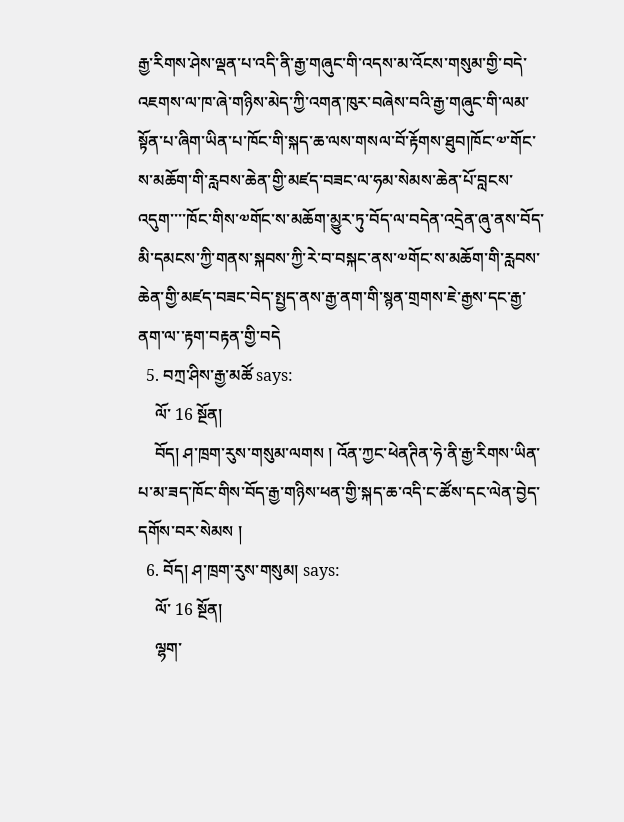རྒྱ་རིགས་ཤེས་ལྡན་པ་འདི་ནི་རྒྱ་གཞུང་གི་འདས་མ་འོངས་གསུམ་གྱི་བདེ་འཇགས་ལ་ཁ་ཞེ་གཉིས་མེད་ཀྱི་འགན་ཁུར་བཞེས་བའི་རྒྱ་གཞུང་གི་ལམ་སྟོན་པ་ཞིག་ཡིན་པ་ཁོང་གི་སྐད་ཆ་ལས་གསལ་བོ་རྟོགས་ཐུབ།ཁོང་༧་གོང་ས་མཆོག་གི་རླབས་ཆེན་གྱི་མཛད་བཟང་ལ་ཧམ་སེམས་ཆེན་པོ་བླངས་འདུག་་་་ཁོང་གིས་༧གོང་ས་མཆོག་མྱུར་ཏུ་བོད་ལ་བདེན་འདྲེན་ཞུ་ནས་བོད་མི་དམངས་ཀྱི་གནས་སྐབས་ཀྱི་རེ་བ་བསྐང་ནས་༧གོང་ས་མཆོག་གི་རླབས་ཆེན་གྱི་མཛད་བཟང་བེད་སྤྱད་ནས་རྒྱ་ནག་གི་སྙན་གྲགས་ཇེ་རྒྱས་དང་རྒྱ་ནག་ལ་་རྟག་བརྟན་གྱི་བདེ
  5. བཀྲ་ཤིས་རྒྱ་མཚོ says:
    ལོ་ 16 སྔོན།
    བོད། ཤ་ཁྲག་རུས་གསུམ་ལགས ། འོན་ཀྱང་ཕེནཊིན་ཧེ་ནི་རྒྱ་རིགས་ཡིན་པ་མ་ཟད་ཁོང་གིས་བོད་རྒྱ་གཉིས་ཕན་གྱི་སྐད་ཆ་འདི་ང་ཚོས་དང་ལེན་བྱེད་དགོས་བར་སེམས །
  6. བོད། ཤ་ཁྲག་རུས་གསུམ། says:
    ལོ་ 16 སྔོན།
    ལྷག་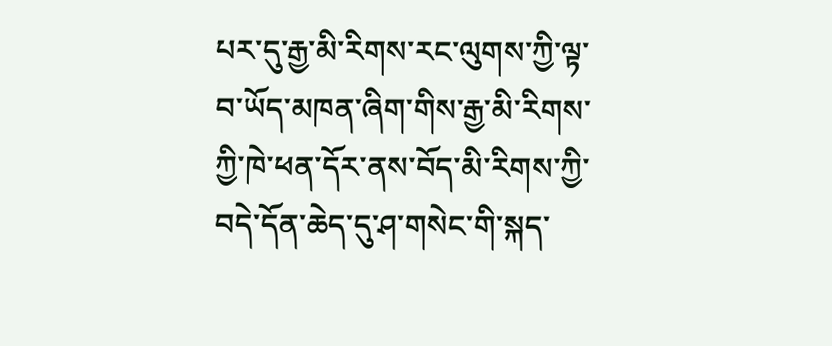པར་དུ་རྒྱ་མི་རིགས་རང་ལུགས་ཀྱི་ལྟ་བ་ཡོད་མཁན་ཞིག་གིས་རྒྱ་མི་རིགས་ཀྱི་ཁེ་ཕན་དོར་ནས་བོད་མི་རིགས་ཀྱི་བདེ་དོན་ཆེད་དུ་ཤ་གསེང་གི་སྐད་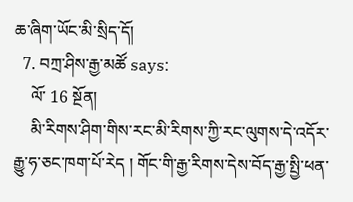ཆ་ཞིག་ཡོང་མི་སྲིད་དོ།
  7. བཀྲ་ཤིས་རྒྱ་མཚོ says:
    ལོ་ 16 སྔོན།
    མི་རིགས་ཤིག་གིས་རང་མི་རིགས་ཀྱི་རང་ལུགས་དེ་འདོར་རྒྱུ་ཧ་ཅང་ཁག་པོ་རེད ། གོང་གི་རྒྱ་རིགས་དེས་བོད་རྒྱ་སྤྱི་ཕན་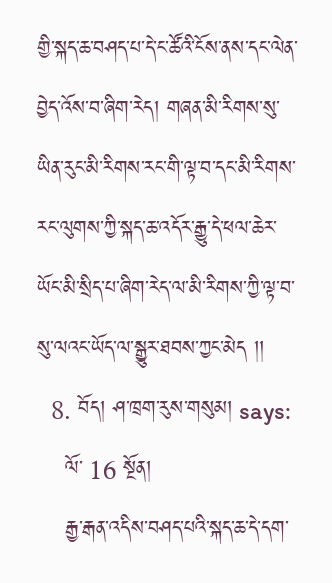གྱི་སྐད་ཆ་བཤད་པ་དེ་ང་ཚོའི་ངོས་ནས་དང་ལེན་བྱེད་འོས་བ་ཞིག་རེད། གཞན་མི་རིགས་སུ་ཡིན་རུང་མི་རིགས་རང་གི་ལྟ་བ་དང་མི་རིགས་རང་ལུགས་ཀྱི་སྐད་ཆ་འདོར་རྒྱུ་དེ་ཕལ་ཆེར་ཡོང་མི་སྲིད་པ་ཞིག་རེད་ལ་མི་རིགས་ཀྱི་ལྟ་བ་སུ་ལའང་ཡོད་ལ་སྒྱུར་ཐབས་ཀྱང་མེད །།
  8. བོད། ཤ་ཁྲག་རུས་གསུམ། says:
    ལོ་ 16 སྔོན།
    རྒྱ་རྒན་འདིས་བཤད་པའི་སྐད་ཆ་དེ་དག་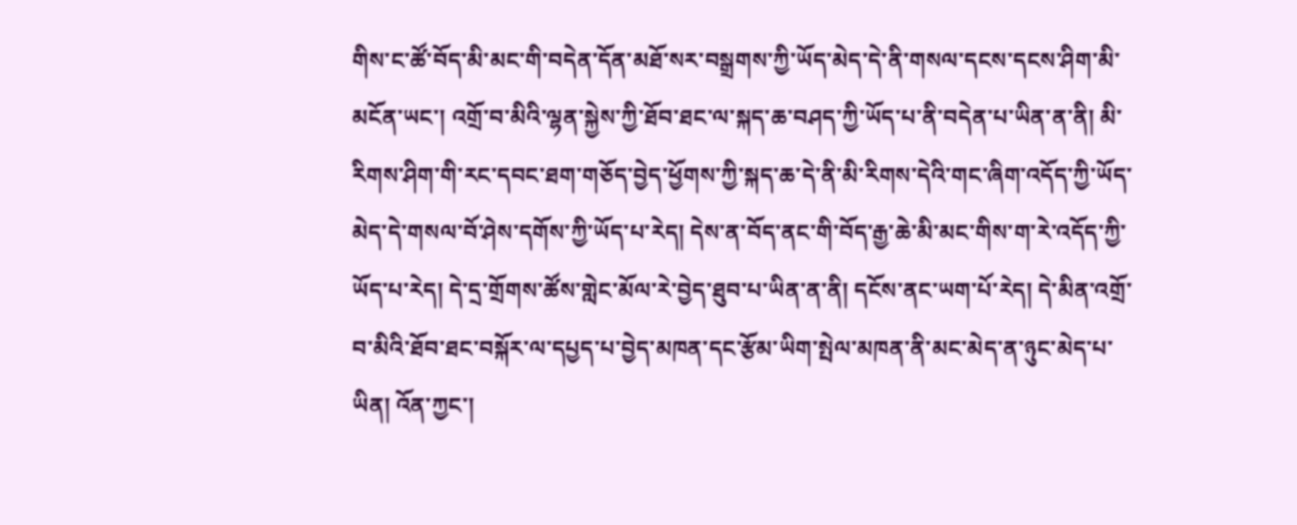གིས་ང་ཚོ་བོད་མི་མང་གི་བདེན་དོན་མཐོ་སར་བསྒྲགས་ཀྱི་ཡོད་མེད་དེ་ནི་གསལ་དངས་དངས་ཤིག་མི་མངོན་ཡང་། འགྲོ་བ་མིའི་ལྷན་སྐྱེས་ཀྱི་ཐོབ་ཐང་ལ་སྐད་ཆ་བཤད་ཀྱི་ཡོད་པ་ནི་བདེན་པ་ཡིན་ན་ནི། མི་རིགས་ཤིག་གི་རང་དབང་ཐག་གཅོད་བྱེད་ཕྱོགས་ཀྱི་སྐད་ཆ་དེ་ནི་མི་རིགས་དེའི་གང་ཞིག་འདོད་ཀྱི་ཡོད་མེད་དེ་གསལ་བོ་ཤེས་དགོས་ཀྱི་ཡོད་པ་རེད། དེས་ན་བོད་ནང་གི་བོད་རྒྱ་ཆེ་མི་མང་གིས་ག་རེ་འདོད་ཀྱི་ཡོད་པ་རེད། དེ་དྲ་གྲོགས་ཚོས་གླེང་མོལ་རེ་བྱེད་ཐུབ་པ་ཡིན་ན་ནི། དངོས་ནང་ཡག་པོ་རེད། དེ་མིན་འགྲོ་བ་མིའི་ཐོབ་ཐང་བསྐོར་ལ་དཔྱད་པ་བྱེད་མཁན་དང་རྩོམ་ཡིག་སྤེལ་མཁན་ནི་མང་མེད་ན་ཉུང་མེད་པ་ཡིན། འོན་ཀྱང་།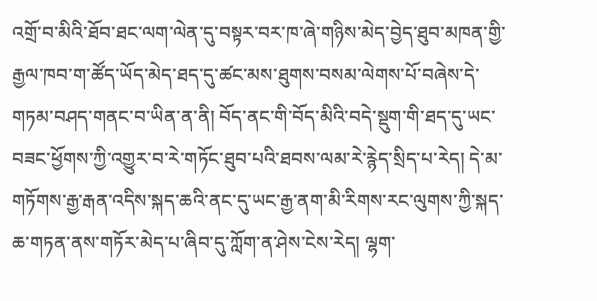འགྲོ་བ་མིའི་ཐོབ་ཐང་ལག་ལེན་དུ་བསྟར་བར་ཁ་ཞེ་གཉིས་མེད་བྱེད་ཐུབ་མཁན་གྱི་རྒྱལ་ཁབ་ག་ཚོད་ཡོད་མེད་ཐད་དུ་ཚང་མས་ཐུགས་བསམ་ལེགས་པོ་བཞེས་དེ་གཏམ་བཤད་གནང་བ་ཡིན་ན་ནི། བོད་ནང་གི་བོད་མིའི་བདེ་སྡུག་གི་ཐད་དུ་ཡང་བཟང་ཕྱོགས་ཀྱི་འགྱུར་བ་རེ་གཏོང་ཐུབ་པའི་ཐབས་ལམ་རེ་རྙེད་སྲིད་པ་རེད། དེ་མ་གཏོགས་རྒྱ་རྒན་འདིས་སྐད་ཆའི་ནང་དུ་ཡང་རྒྱ་ནག་མི་རིགས་རང་ལུགས་ཀྱི་སྐད་ཆ་གཏན་ནས་གཏོར་མེད་པ་ཞིབ་དུ་ཀློག་ན་ཤེས་ངེས་རེད། ལྷག་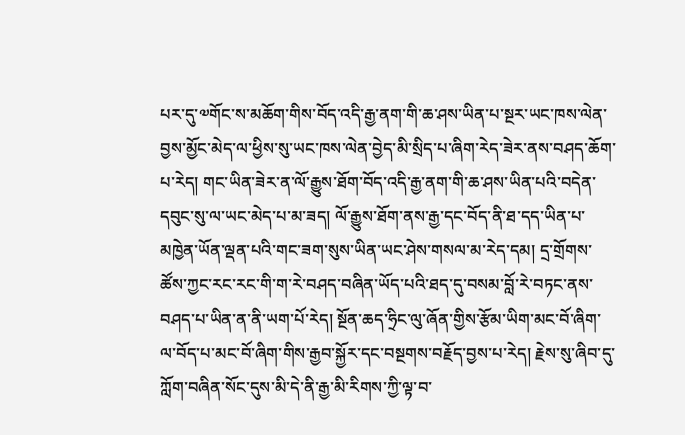པར་དུ་༧གོང་ས་མཆོག་གིས་བོད་འདི་རྒྱ་ནག་གི་ཆ་ཤས་ཡིན་པ་སྔར་ཡང་ཁས་ལེན་བྱས་མྱོང་མེད་ལ་ཕྱིས་སུ་ཡང་ཁས་ལེན་བྱེད་མི་སྲིད་པ་ཞིག་རེད་ཟེར་ནས་བཤད་ཆོག་པ་རེད། གང་ཡིན་ཟེར་ན་ལོ་རྒྱུས་ཐོག་བོད་འདི་རྒྱ་ནག་གི་ཆ་ཤས་ཡིན་པའི་བདེན་དབུང་སུ་ལ་ཡང་མེད་པ་མ་ཟད། ལོ་རྒྱུས་ཐོག་ནས་རྒྱ་དང་བོད་ནི་ཐ་དད་ཡིན་པ་མཁྱེན་ཡོན་ལྡན་པའི་གང་ཟག་སུས་ཡིན་ཡང་ཤེས་གསལ་མ་རེད་དམ། དྲ་གྲོགས་ཚོས་ཀྱང་རང་རང་གི་ག་རེ་བཤད་བཞིན་ཡོད་པའི་ཐད་དུ་བསམ་བློ་རེ་བཏང་ནས་བཤད་པ་ཡིན་ན་ནི་ཡག་པོ་རེད། སྔོན་ཆད་ཧྲིང་ལུ་ཞོན་གྱིས་རྩོམ་ཡིག་མང་བོ་ཞིག་ལ་བོད་པ་མང་བོ་ཞིག་གིས་རྒྱབ་སྐྱོར་དང་བསྔགས་བརྗོད་བྱས་པ་རེད། རྗེས་སུ་ཞིབ་དུ་ཀློག་བཞིན་སོང་དུས་མི་དེ་ནི་རྒྱ་མི་རིགས་ཀྱི་ལྟ་བ་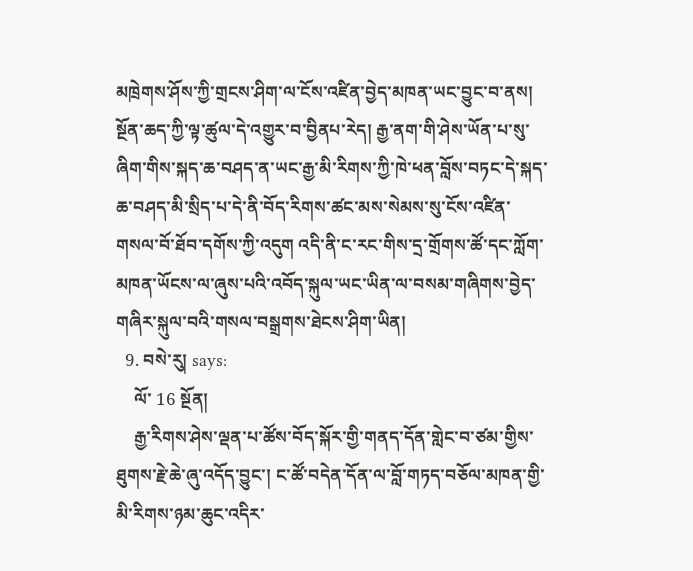མཁྲེགས་ཤོས་ཀྱི་གྲངས་ཤིག་ལ་ངོས་འཛིན་བྱེད་མཁན་ཡང་བྱུང་བ་ནས། སྔོན་ཆད་ཀྱི་ལྟ་ཚུལ་དེ་འགྱུར་བ་བྱིནཔ་རེད། རྒྱ་ནག་གི་ཤེས་ཡོན་པ་སུ་ཞིག་གིས་སྐད་ཆ་བཤད་ན་ཡང་རྒྱ་མི་རིགས་ཀྱི་ཁེ་ཕན་བློས་བཏང་དེ་སྐད་ཆ་བཤད་མི་སྲིད་པ་དེ་ནི་བོད་རིགས་ཚང་མས་སེམས་སུ་ངོས་འཛིན་གསལ་བོ་ཐོབ་དགོས་ཀྱི་འདུག འདི་ནི་ང་རང་གིས་དྲ་གྲོགས་ཚོ་དང་ཀློག་མཁན་ཡོངས་ལ་ཞུས་པའི་འབོད་སྐུལ་ཡང་ཡིན་ལ་བསམ་གཞིགས་བྱེད་གཞིར་སྐུལ་བའི་གསལ་བསྒྲགས་ཐེངས་ཤིག་ཡིན།
  9. བསེ་རུ། says:
    ལོ་ 16 སྔོན།
    རྒྱ་རིགས་ཤེས་ལྡན་པ་ཚོས་བོད་སྐོར་གྱི་གནད་དོན་གླེང་བ་ཙམ་གྱིས་ཐུགས་རྗེ་ཆེ་ཞུ་འདོད་བྱུང་། ང་ཚོ་བདེན་དོན་ལ་བློ་གཏད་བཅོལ་མཁན་གྱི་མི་རིགས་ཉམ་ཆུང་འདིར་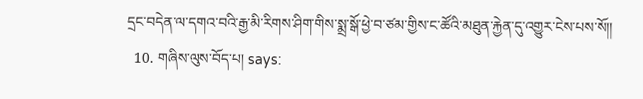དྲང་བདེན་ལ་དགའ་བའི་རྒྱ་མི་རིགས་ཤིག་གིས་སྨྲ་སྒོ་ཕྱེ་བ་ཙམ་གྱིས་ང་ཚོའི་མཐུན་རྐྱེན་དུ་འགྱུར་ངེས་པས་སོ།།
  10. གཞིས་ལུས་བོད་པ། says: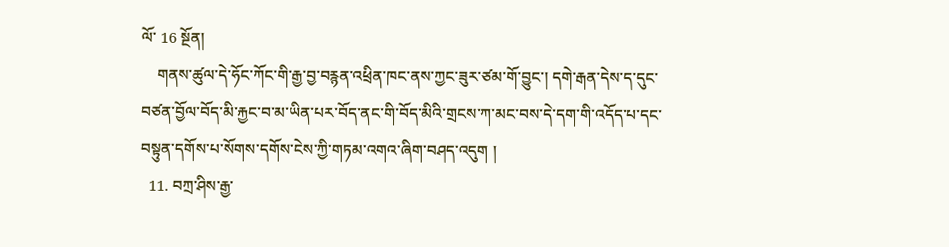ལོ་ 16 སྔོན།
    གནས་ཚུལ་དེ་ཧོང་ཀོང་གི་རྒྱ་བྱ་བརྙན་འཕྲིན་ཁང་ནས་ཀྱང་ཟུར་ཙམ་གོ་བྱུང་། དགེ་རྒན་དེས་ད་དུང་བཙན་བྱོལ་བོད་མི་རྐྱང་བ་མ་ཡིན་པར་བོད་ནང་གི་བོད་མིའི་གྲངས་ཀ་མང་བས་དེ་དག་གི་འདོད་པ་དང་བསྟུན་དགོས་པ་སོགས་དགོས་ངེས་ཀྱི་གཏམ་འགའ་ཞིག་བཤད་འདུག །
  11. བཀྲ་ཤིས་རྒྱ་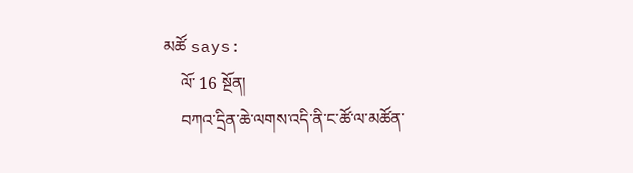མཚོ says:
    ལོ་ 16 སྔོན།
    བཀའ་དྲིན་ཆེ་ལགས་འདི་ནི་ང་ཚོ་ལ་མཚོན་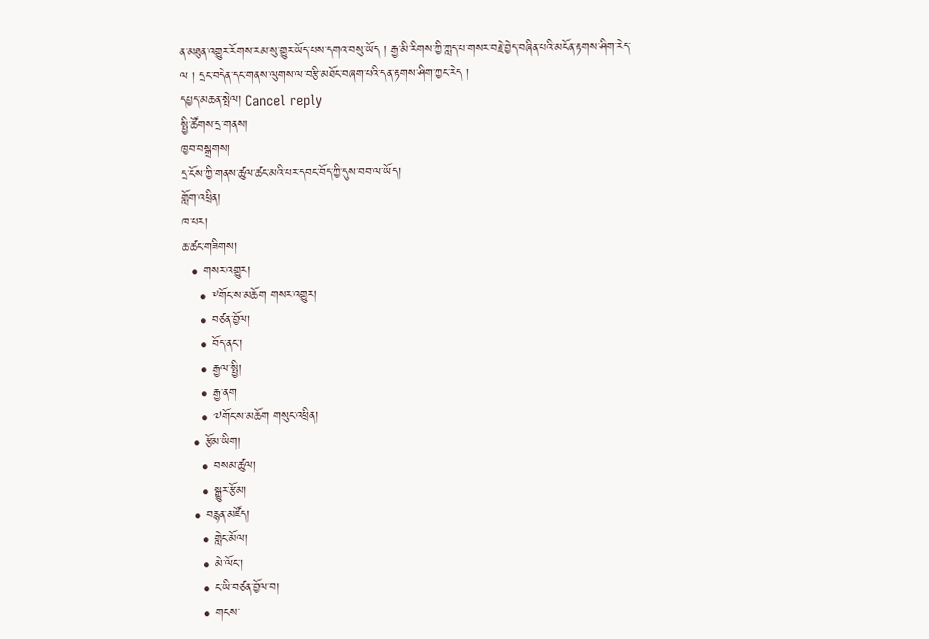ན་མཐུན་འགྱུར་རོགས་རམ་སུ་གྱུར་ཡོད་པས་དགའ་བསུ་ཡོད ། རྒྱ་མི་རིགས་ཀྱི་ཀླད་པ་གསར་བརྗེ་བྱེད་བཞིན་པའི་མངོན་རྟགས་ཤིག་རེད་ལ ། དྲང་བདེན་དང་གནས་ལུགས་ལ་བརྩི་མཐོང་བཞག་པའི་དན་རྟགས་ཤིག་ཀྱང་རེད །
དཔྱད་མཆན་སྤེལ། Cancel reply
སྤྱི་ཚོགས་དྲ་གནས།
ཁྱབ་བསྒྲགས།
དྲ་ངོས་ཀྱི་གནས་ཚུལ་ཚང་མའི་པར་དབང་བོད་ཀྱི་དུས་བབ་ལ་ཡོད།
གློག་འཕྲིན།
ཁ་པར།
ཆ་ཚང་གཟིགས།
  • གསར་འགྱུར།
    • ༸གོང་ས་མཆོག གསར་འགྱུར།
    • བཙན་བྱོལ།
    • བོད་ནང་།
    • རྒྱལ་སྤྱི།
    • རྒྱ་ནག
    • ༧གོང་ས་མཆོག གསུང་འཕྲིན།
  • རྩོམ་ཡིག།
    • བསམ་ཚུལ།
    • སྒྱུར་རྩོམ།
  • བརྙན་མཛོད།
    • གླེང་མོལ།
    • མེ་ལོང་།
    • ང་ཡི་བཙན་བྱོལ་བ།
    • གངས་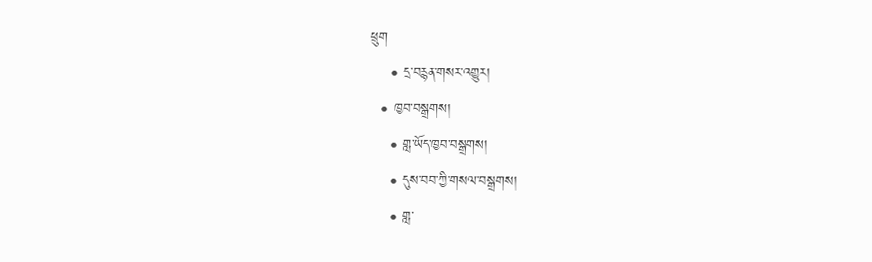ཕྲུག
    • དྲ་བརྙན་གསར་འགྱུར།
  • ཁྱབ་བསྒྲགས།
    • གླ་ཡོད་ཁྱབ་བསྒྲགས།
    • དུས་བབ་ཀྱི་གསལ་བསྒྲགས།
    • གླ་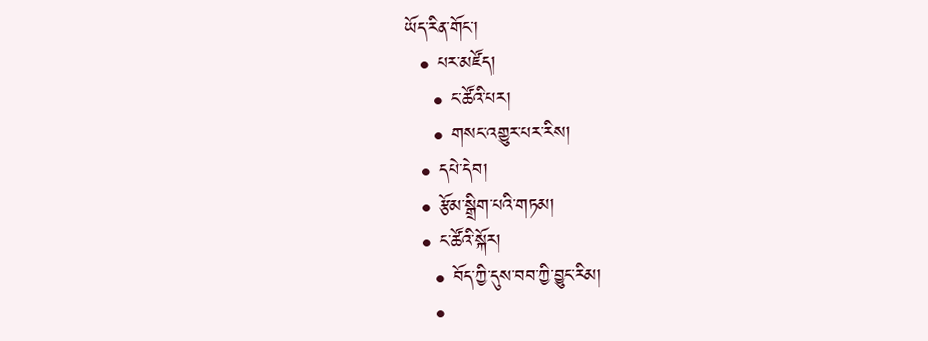ཡོད་རིན་གོང་།
  • པར་མཛོད།
    • ང་ཚོའི་པར།
    • གསང་འགྱུར་པར་རིས།
  • དཔེ་དེབ།
  • རྩོམ་སྒྲིག་པའི་གཏམ།
  • ང་ཚོའི་སྐོར།
    • བོད་ཀྱི་དུས་བབ་ཀྱི་བྱུང་རིམ།
    •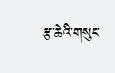རྩ་ཆེའི་གསུང་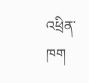འཕྲིན་ཁག